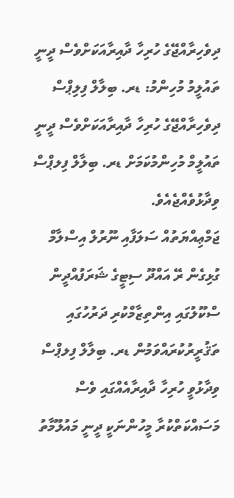ދިވެހިރާއްޖޭގެ ހުރިހާ ދާއިރާއަކަށްވެސް ދީނީ ތައުލީމު މުހިންމު: ޑރ. ބިލާލް ފިލިޕްސް
ދިވެހިރާއްޖޭގެ ހުރިހާ ދާއިރާއަކަށްވެސް ދީނީ ތައުލީމް މުހިންމުކަމަށް ޑރ. ބިލާލް ފިލޕްސް ވިދާޅުވެއްޖެއެވެ.
ޖަމްޢިއްޔަތުއް ސަލަފާއި ނޫރުލް އިސްލާމް ގުޅިގެން ރޭ އައްދޫ ސިޓީގެ ޝަރަފުއްދީން ސްކޫލުގައި އިންތިޒާމްކުރި ދަރުހުގައި ތަޤުރީރުކުރައްވަމުން ޑރ. ބިލާލް ފިލޕްސް ވިދާޅުވީ ހުރިހާ ދާއިރާއެއްގައި ވެސް މަސައްކަތްކުރާ މީހުންނަކީ ދީނީ މައުލޫމާތު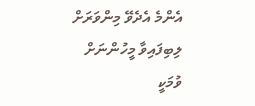އެންމެ އެދެވޭ މިންވަރަށް ލިބިފައިވާ މީހުންނަށް ވުމަކީ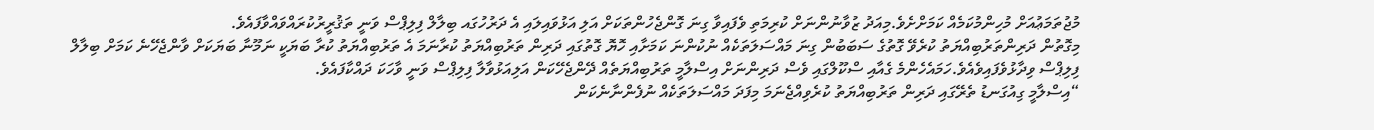މުޖުތަމަޢުއަށް މުހިންމުކަމެއް ކަމަށްށެވެ.މިއަދު ޒުވާނުންނަށް ކުރިމަތި ވެފައިވާ ގިނަ ގޮންޖެހުންތަކަށް އަލި އަޅުވައިލައި އެ ދަރުހުގައ ބިލާލް ފިލިޕްސް ވަނީ ތަޤުރީރުކުރައްވައްވާފައެވެ.
މިގޮތުން ދަރިންތަރުބިއްޔަތު ކުރެވޭ ގޮތުގެ ސަބަބުން ގިނަ މައްސަލަތަކެއް ނުކުންނަ ކަމަށާއި ހޮޔޮ ގޮތުގައި ދަރިން ތަރުބިއްޔަތު ކުރާނަމަ އެ ތަރުބިއްޔަތު ކުރާ ބަޔަކީ ނަމޫނާ ބަޔަކަށް ވާންޖެހޭނެ ކަމަށް ބިލާލް ފިލިޕްސް ވިދާޅުވެފައިވެއެވެ.ހަމައެހެންމެ ގެއާއި ސްކޫލްގައި ވެސް ދަރިންނަށް އިސްލާމީ ތަރުބިއްޔަތެއް ދޭންޖެހޭކަން އަލިއަޅުވާލާ ފިލިޕްސް ވަނީ ވާހަކަ ދައްކާފައެވެ.
“އިސްލާމީ ގިއުގަނޑު ތެރޭގައި ދަރިން ތަރުބިއްޔަތު ކުރެވިއްޖެނަމަ މިފަދަ މައްސަލަތަކެއް ނުފެންނާނެކަން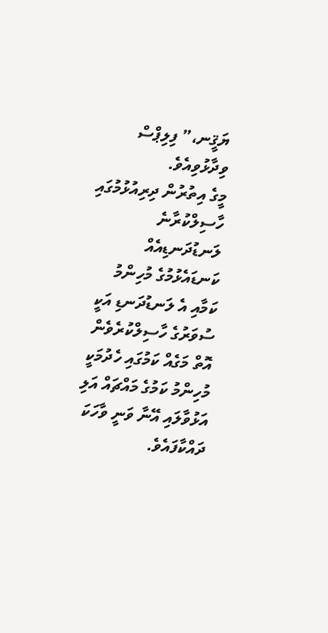ޔަޤީނ،” ފިލިޕްސް ވިދާޅުވިއެވެ.
މީގެ އިތުރުން ދިރިއުޅުމުގައި ހާސިލްކުރާނެ ލަނޑުދަނޑިއެއް ކަނޑައެޅުމުގެ މުހިންމު ކަމާއި އެ ލަނޑުދަނޑި އަކީ ސުވަރުގެ ހާސިލްކުރެވެން އޮތް މަގެއް ކަމުގައި ހެދުމަކީ މުހިންމު ކަމުގެ މައްޗައް އަލި އަޅުވާލައި އޭނާ ވަނީ ވާހަކަ ދައްކާފައެވެ.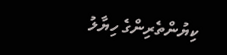ކިޔުންތެރިންގެ ހިޔާލު